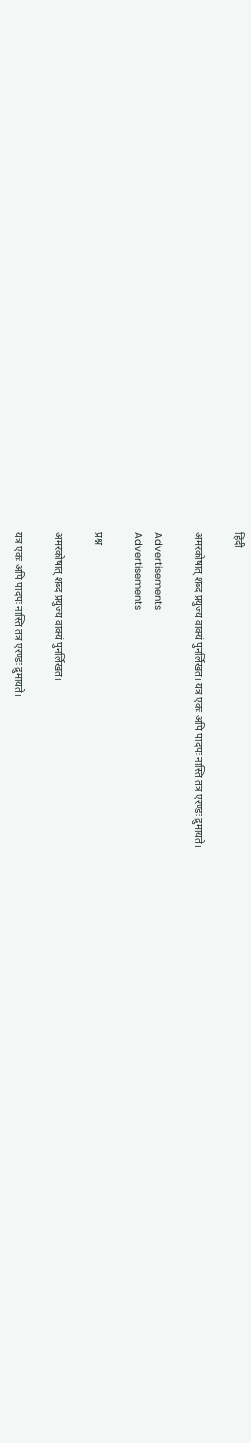हिंदी

अमरकोषात् शब्द प्रयुज्य वाक्यं पुनर्लिखत। यत्र एकः अपि पादपः नास्ति तत्र एरण्डः द्रुमायते।

Advertisements
Advertisements

प्रश्न

अमरकोषात् शब्द प्रयुज्य वाक्यं पुनर्लिखत।

यत्र एकः अपि पादपः नास्ति तत्र एरण्डः द्रुमायते।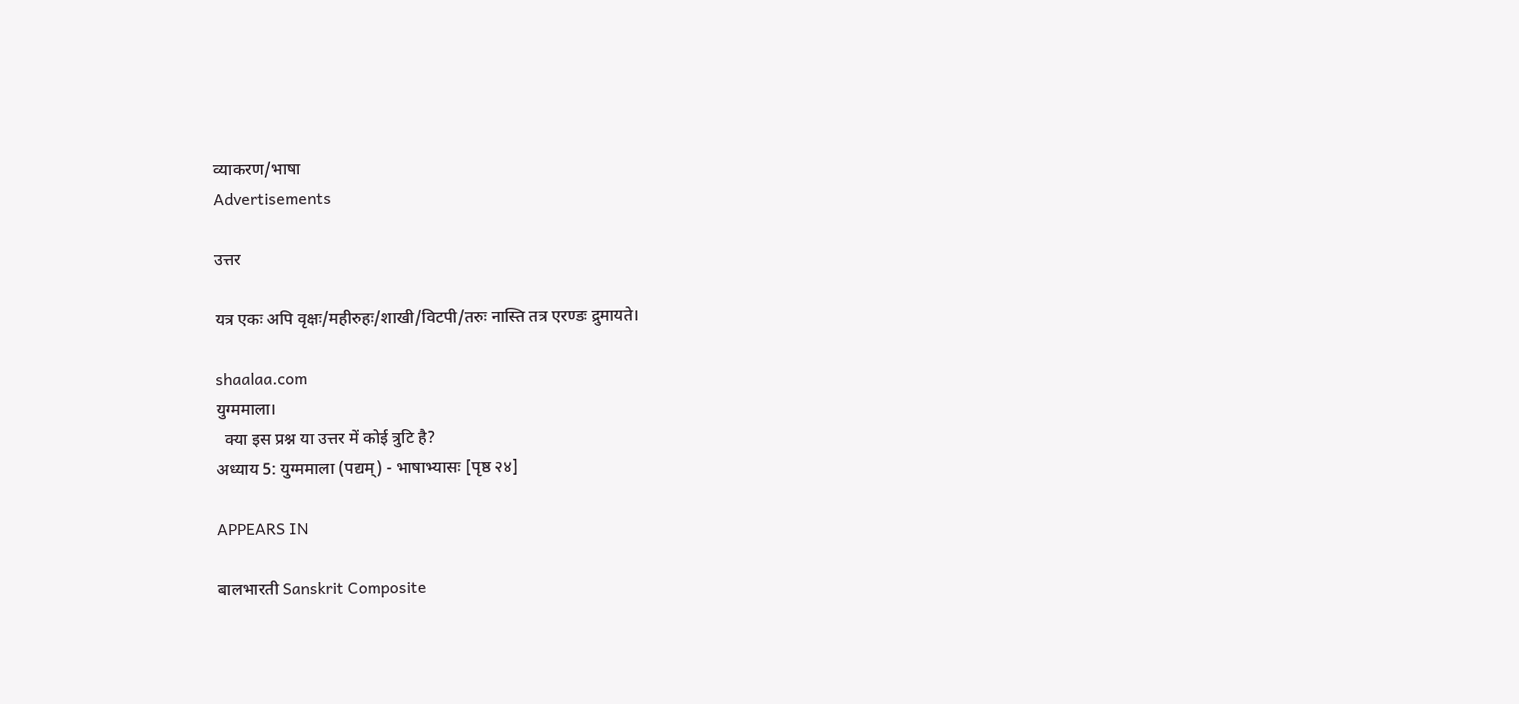व्याकरण/भाषा
Advertisements

उत्तर

यत्र एकः अपि वृक्षः/महीरुहः/शाखी/विटपी/तरुः नास्ति तत्र एरण्डः द्रुमायते।

shaalaa.com
युग्ममाला।
  क्या इस प्रश्न या उत्तर में कोई त्रुटि है?
अध्याय 5: युग्ममाला (पद्यम्‌) - भाषाभ्यासः [पृष्ठ २४]

APPEARS IN

बालभारती Sanskrit Composite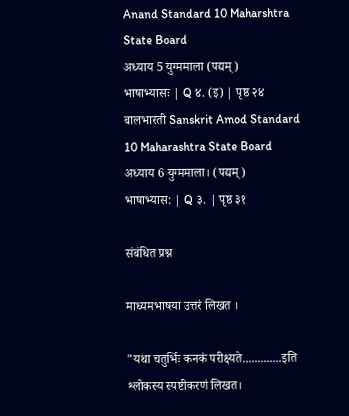Anand Standard 10 Maharshtra State Board
अध्याय 5 युग्ममाला (पद्यम्‌)
भाषाभ्यासः | Q ४. (इ) | पृष्ठ २४
बालभारती Sanskrit Amod Standard 10 Maharashtra State Board
अध्याय 6 युग्ममाला। (पद्यम्)
भाषाभ्यास: | Q ३. | पृष्ठ ३१

संबंधित प्रश्न

माध्यमभाषया उत्तरं लिखत ।

"यथा चतुर्भिः कनकं परीक्ष्यते.............इति श्लोकस्य स्पष्टीकरणं लिखत।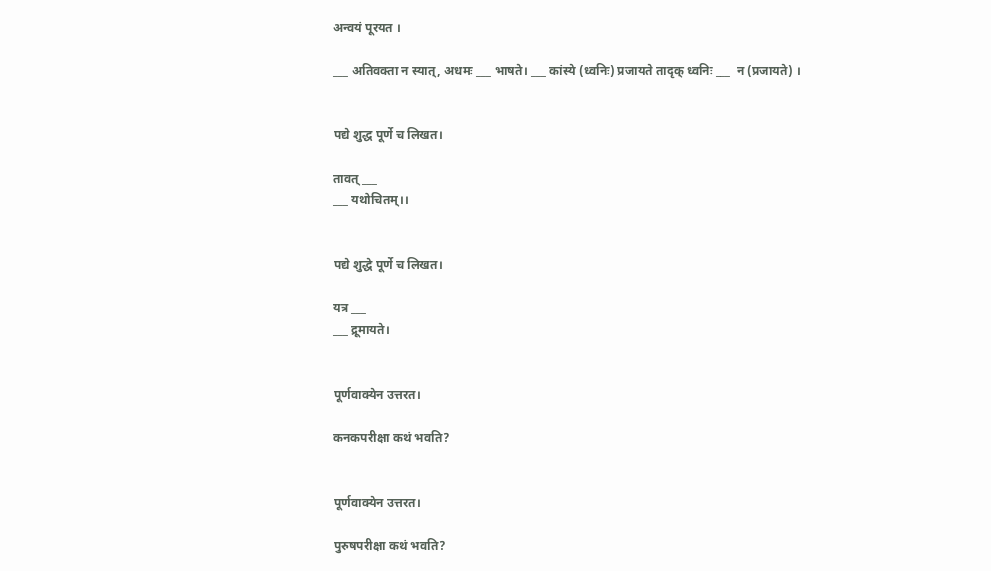अन्वयं पूरयत ।

___ अतिवक्ता न स्यात्‌, अधमः ___ भाषते। ___ कांस्ये (ध्वनिः) प्रजायते तादृक्‌ ध्वनिः ___  न (प्रजायते) ।


पद्ये शुद्ध पूर्णे च लिखत।

तावत्‌ ___
___ यथोचितम्‌।।


पद्ये शुद्धे पूर्णे च लिखत।

यत्र ___
___ द्रूमायते।


पूर्णवाक्येन उत्तरत।

कनकपरीक्षा कथं भवति?


पूर्णवाक्येन उत्तरत।

पुरुषपरीक्षा कथं भवति?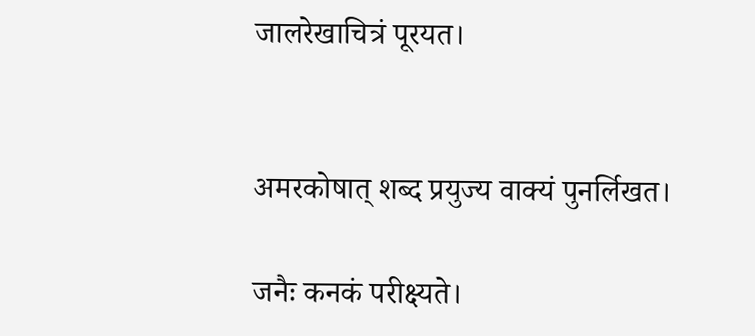जालरेखाचित्रं पूरयत।


अमरकोषात् शब्द प्रयुज्य वाक्यं पुनर्लिखत।

जनैः कनकं परीक्ष्यते।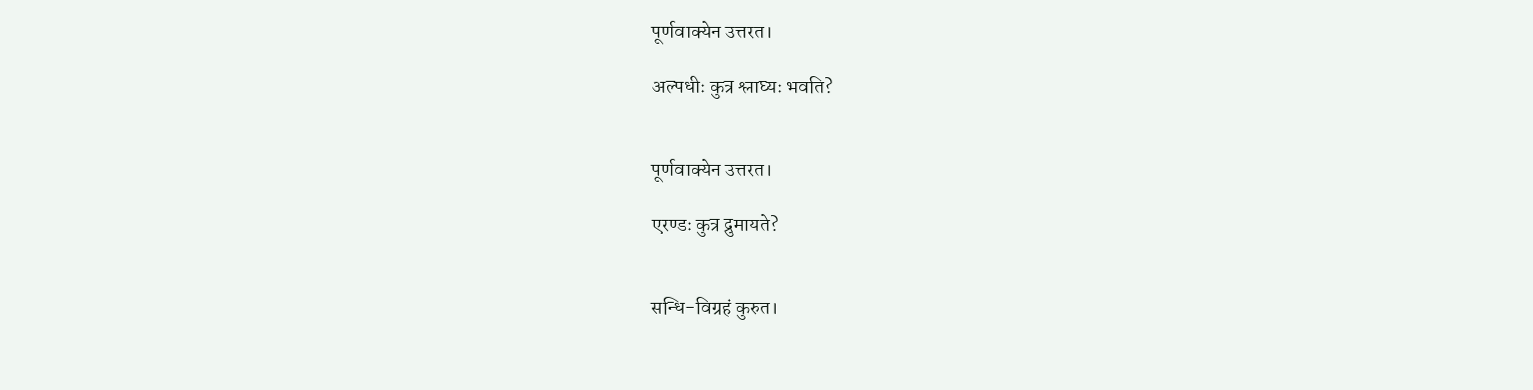पूर्णवाक्येन उत्तरत।

अल्पधीः कुत्र श्लाघ्यः भवति?


पूर्णवाक्येन उत्तरत।

एरण्डः कुत्र द्रुमायते?


सन्धि-विग्रहं कुरुत।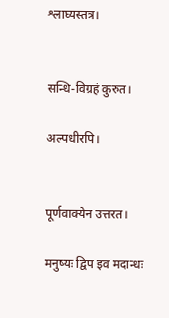श्लाघ्यस्तत्र।


सन्धि-विग्रहं कुरुत।

अल्पधीरपि।


पूर्णवाक्येन उत्तरत।

मनुष्यः द्विप इव मदान्धः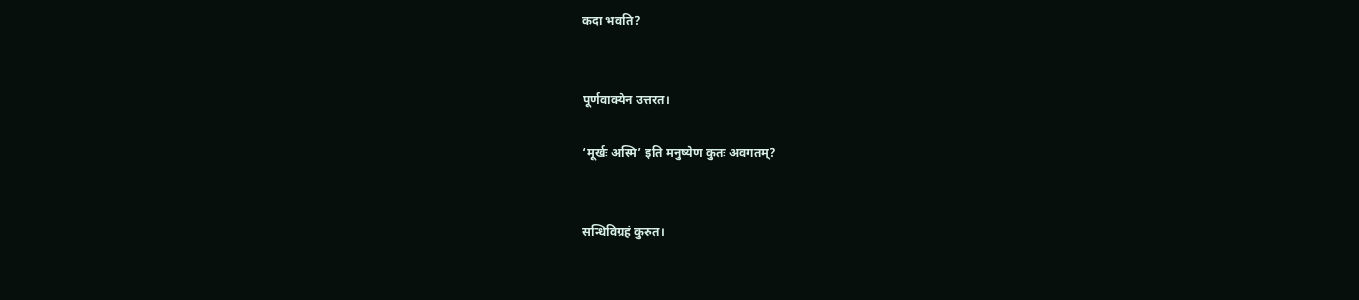कदा भवति?


पूर्णवाक्येन उत्तरत।

‘मूर्खः अस्मि’ इति मनुष्येण कुतः अवगतम्?


सन्धिविग्रहं कुरुत।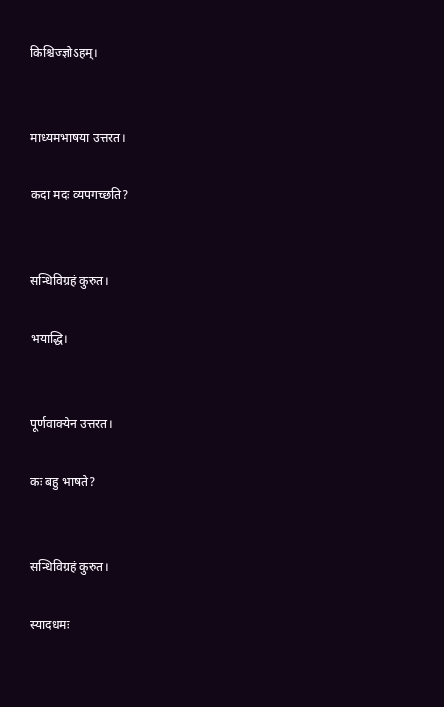किश्चिज्ज्ञोऽहम्।


माध्यमभाषया उत्तरत।

कदा मदः व्यपगच्छति?


सन्धिविग्रहं कुरुत।

भयाद्धि।


पूर्णवाक्येन उत्तरत।

कः बहु भाषते?


सन्धिविग्रहं कुरुत।

स्यादधमः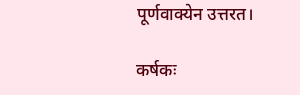पूर्णवाक्येन उत्तरत।

कर्षकः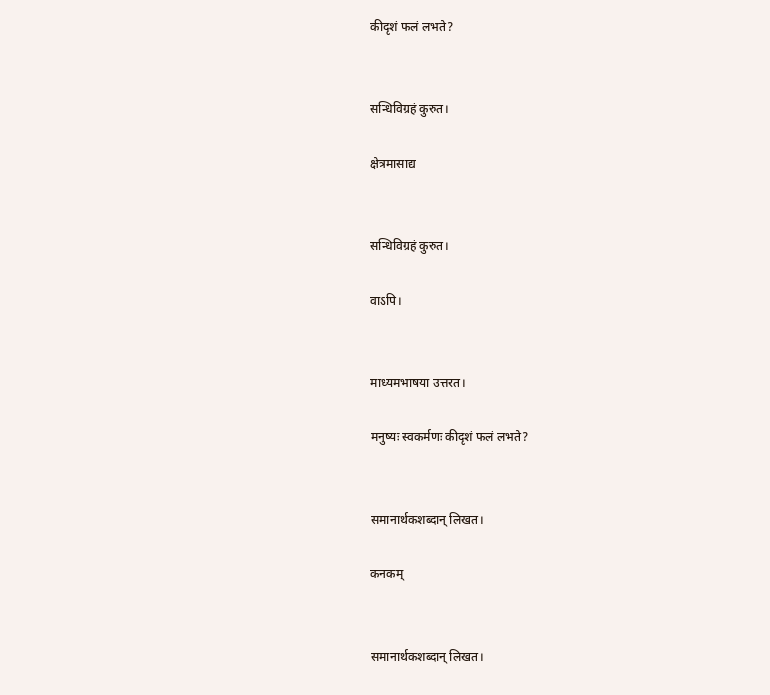कीदृशं फलं लभते?


सन्धिविग्रहं कुरुत।

क्षेत्रमासाद्य


सन्धिविग्रहं कुरुत।

वाऽपि।


माध्यमभाषया उत्तरत।

मनुष्यः स्वकर्मणः कीदृशं फलं लभते?


समानार्थकशब्दान् लिखत।

कनकम्


समानार्थकशब्दान् लिखत।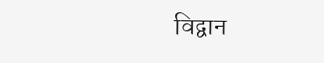विद्वान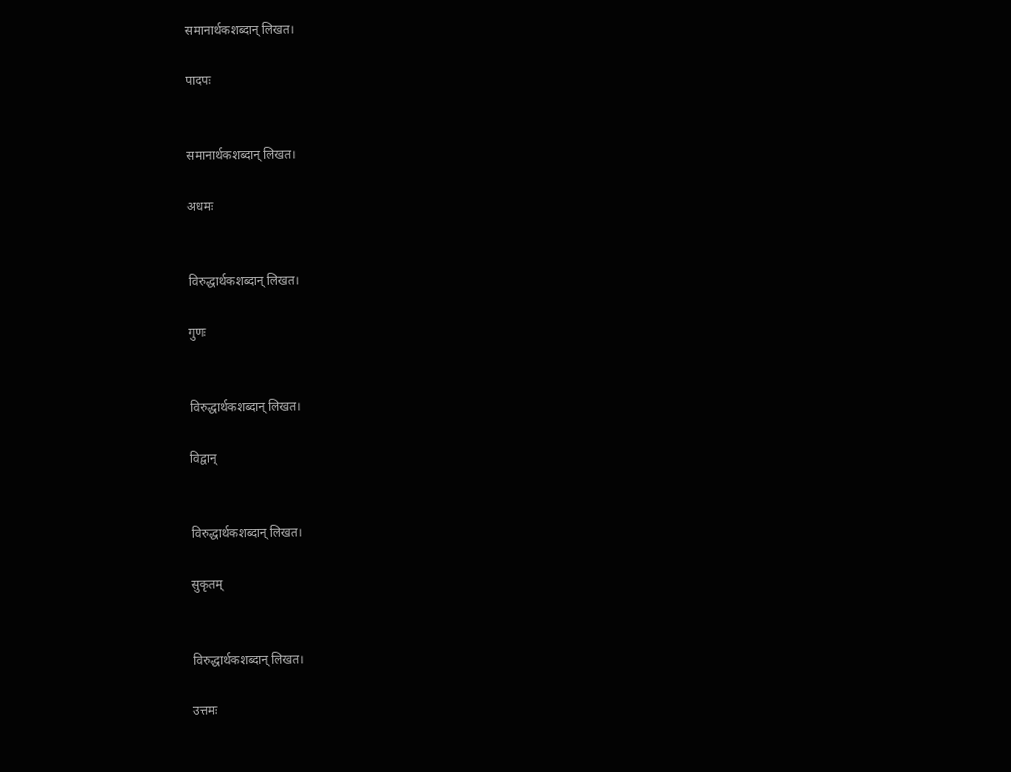समानार्थकशब्दान् लिखत।

पादपः


समानार्थकशब्दान् लिखत।

अधमः


विरुद्धार्थकशब्दान् लिखत।

गुणः


विरुद्धार्थकशब्दान् लिखत।

विद्वान्


विरुद्धार्थकशब्दान् लिखत।

सुकृतम्


विरुद्धार्थकशब्दान् लिखत।

उत्तमः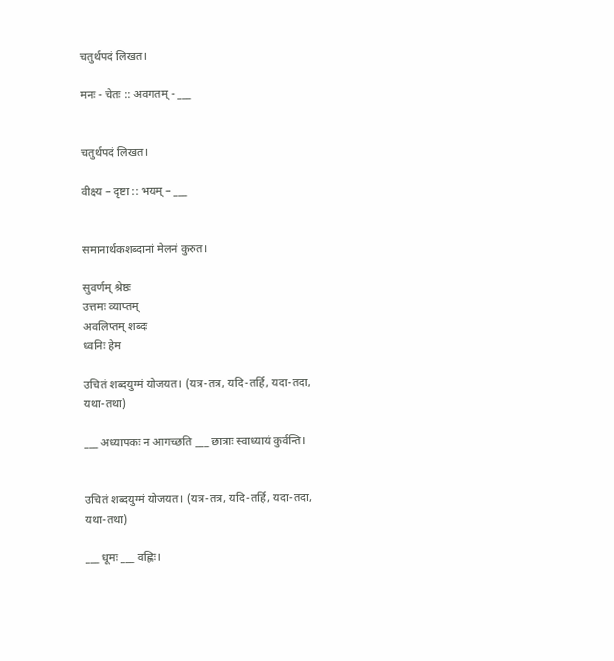चतुर्थपदं लिखत।

मनः - चेतः :: अवगतम् - ___


चतुर्थपदं लिखत।

वीक्ष्य – दृष्टा :: भयम् – ___


समानार्थकशब्दानां मेलनं कुरुत।

सुवर्णम् श्रेष्ठः
उत्तमः व्याप्तम्
अवलिप्तम् शब्दः
ध्वनिः हेम

उचितं शब्दयुग्मं योजयत। (यत्र-तत्र, यदि-तर्हि, यदा-तदा, यथा-तथा)

___ अध्यापकः न आगच्छति ___ छात्राः स्वाध्यायं कुर्वन्ति।


उचितं शब्दयुग्मं योजयत। (यत्र-तत्र, यदि-तर्हि, यदा-तदा, यथा-तथा)

___ धूमः ___ वह्लिः।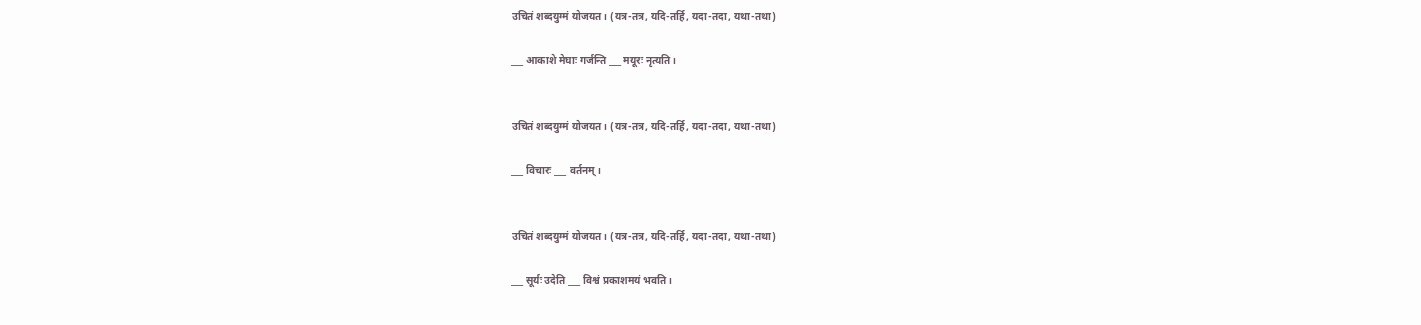उचितं शब्दयुग्मं योजयत। (यत्र-तत्र, यदि-तर्हि, यदा-तदा, यथा-तथा)

___ आकाशे मेघाः गर्जन्ति ___ मयूरः नृत्यति।


उचितं शब्दयुग्मं योजयत। (यत्र-तत्र, यदि-तर्हि, यदा-तदा, यथा-तथा)

___ विचारः ___ वर्तनम्।


उचितं शब्दयुग्मं योजयत। (यत्र-तत्र, यदि-तर्हि, यदा-तदा, यथा-तथा)

___ सूर्यः उदेति ___ विश्वं प्रकाशमयं भवति।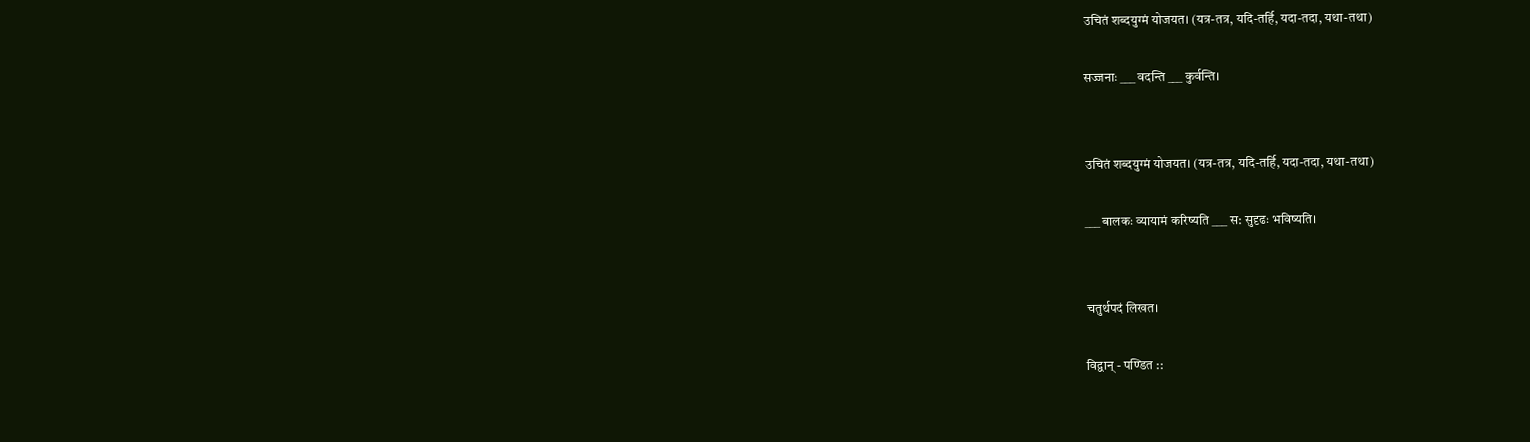उचितं शब्दयुग्मं योजयत। (यत्र-तत्र, यदि-तर्हि, यदा-तदा, यथा-तथा)

सज्जनाः ___ वदन्ति ___ कुर्वन्ति।


उचितं शब्दयुग्मं योजयत। (यत्र-तत्र, यदि-तर्हि, यदा-तदा, यथा-तथा)

___ बालकः व्यायामं करिष्यति ___ स: सुदृढः भविष्यति।


चतुर्थपदं लिखत।

विद्वान् - पण्डित ::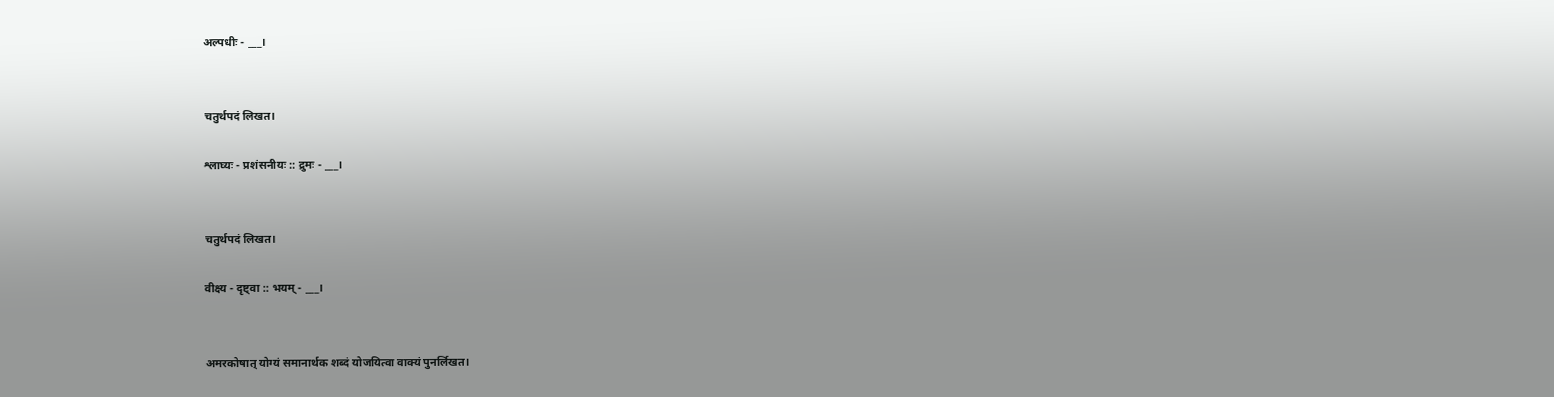अल्पधीः - ___।


चतुर्थपदं लिखत।

श्लाघ्यः - प्रशंसनीयः :: द्रुमः - ___।


चतुर्थपदं लिखत।

वीक्ष्य - दृष्ट्वा :: भयम् - ___।


अमरकोषात्‌ योग्यं समानार्थक शब्दं योजयित्वा वाक्यं पुनर्लिखत।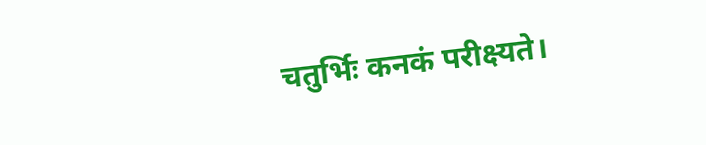चतुर्भिः कनकं परीक्ष्यते।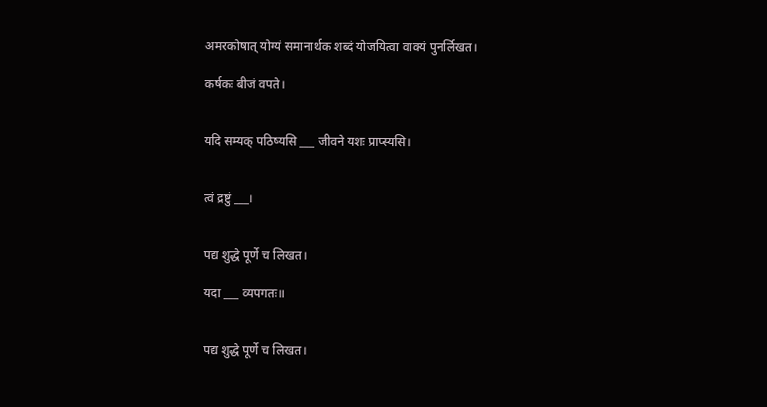अमरकोषात्‌ योग्यं समानार्थक शब्दं योजयित्वा वाक्यं पुनर्लिखत।

कर्षकः बीजं वपते।


यदि सम्यक् पठिष्यसि ___ जीवने यशः प्राप्स्यसि।


त्वं द्रष्टुं ___।


पद्य शुद्धे पूर्णे च लिखत।

यदा ___ व्यपगतः॥


पद्य शुद्धे पूर्णे च लिखत।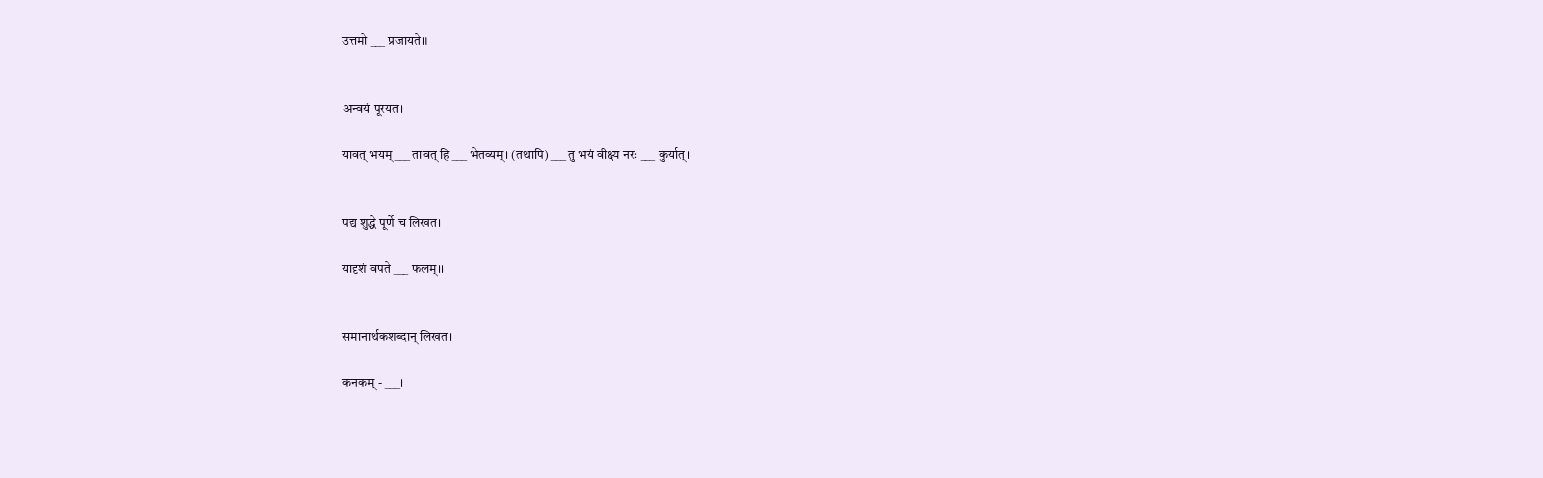उत्तमो ___ प्रजायते॥


अन्वयं पूरयत।

यावत्‌ भयम्‌ ___ तावत्‌ हि ___ भेतव्यम्‌। (तथापि) ___ तु भयं वीक्ष्य नरः ___ कुर्यात्‌।


पद्य शुद्धे पूर्णे च लिखत।

यादृशं वपते ___ फलम्‌।।


समानार्थकशब्दान् लिखत।

कनकम् - ___।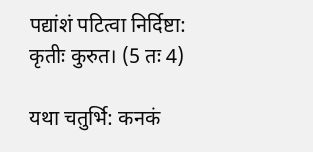पद्यांशं पटित्वा निर्दिष्टा: कृतीः कुरुत। (5 तः 4)

यथा चतुर्भि: कनकं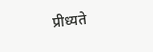प्रीध्यते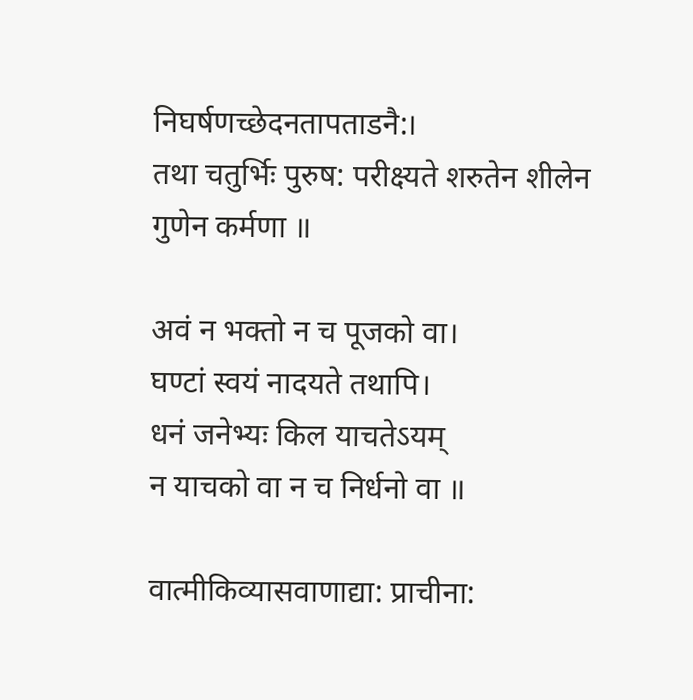निघर्षणच्छेदनतापताडनै:।
तथा चतुर्भिः पुरुष: परीक्ष्यते शरुतेन शीलेन गुणेन कर्मणा ॥

अवं न भक्तो न च पूजको वा।
घण्टां स्वयं नादयते तथापि।
धनं जनेभ्यः किल याचतेऽयम्‌
न याचको वा न च निर्धनो वा ॥

वात्मीकिव्यासवाणाद्या: प्राचीना: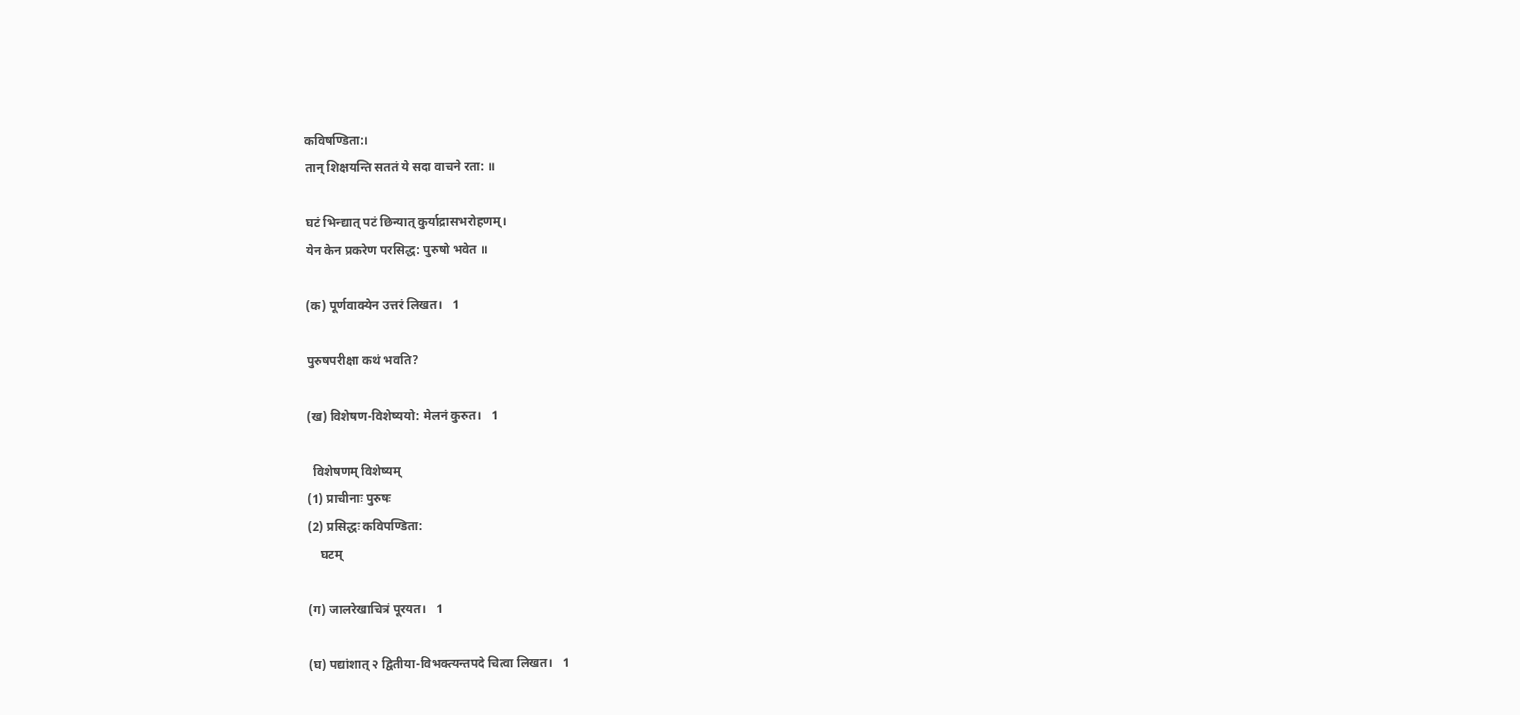कविषण्डिता:।
तान्‌ शिक्षयन्ति सततं ये सदा वाचने रता: ॥

घटं भिन्द्यात्‌ पटं छिन्यात्‌ कुर्याद्रासभरोहणम्‌।
येन केन प्रकरेण परसिद्ध: पुरुषो भवेत ॥

(क) पूर्णवाक्येन उत्तरं लिखत।   1

पुरुषपरीक्षा कथं भवति?

(ख) विशेषण-विशेष्ययो: मेलनं कुरुत।   1

  विशेषणम्‌ विशेष्यम्‌
(1) प्राचीनाः पुरुषः
(2) प्रसिद्धः कविपण्डिता:
    घटम्‌

(ग) जालरेखाचित्रं पूरयत।   1

(घ) पद्यांशात्‌ २ द्वितीया-विभक्त्यन्तपदे चित्वा लिखत।   1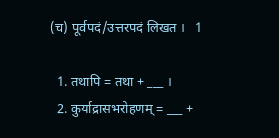(च) पूर्वपदं/उत्तरपदं लिखत ।   1

  1. तथापि = तथा + ___ ।
  2. कुर्याद्रासभरोहणम्‌ = ___ +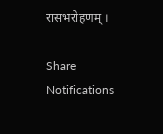रासभरोहणम्‌ ।

Share
Notifications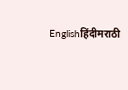Englishहिंदीमराठी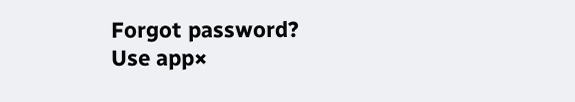Forgot password?
Use app×